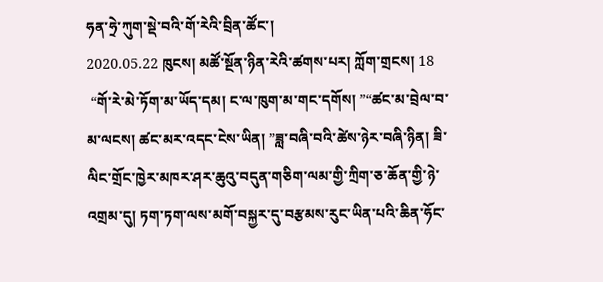ཧན་ཧྲེ་ཀུག་སྡེ་བའི་གོ་རེའི་བྲིན་ཚོང་།
2020.05.22 ཁུངས། མཚོ་སྔོན་ཉིན་རེའི་ཚགས་པར། ཀློག་གྲངས། 18
 “གོ་རེ་མེ་ཏོག་མ་ཡོད་དམ། ང་ལ་ཁུག་མ་གང་དགོས། ”“ཚང་མ་བྲེལ་བ་མ་ལངས། ཚང་མར་འདང་ངེས་ཡིན། ”ཟླ་བཞི་བའི་ཚེས་ཉེར་བཞི་ཉིན། ཟི་ལིང་གྲོང་ཁྱེར་མཁར་ཤར་ཆུའུ་བདུན་གཅིག་ལམ་གྱི་ཀྲིག་ཅ་ཆོན་གྱི་ཉེ་འགྲམ་དུ། ཏག་ཏག་ལས་མགོ་བསྐྱར་དུ་བརྩམས་རུང་ཡིན་པའི་ཆིན་ཧོང་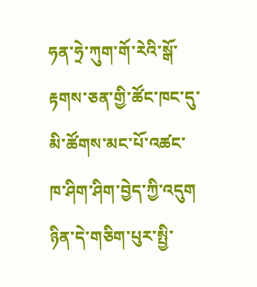ཧན་ཧྲེ་ཀུག་གོ་རེའི་སྒོ་རྟགས་ཅན་གྱི་ཚོང་ཁང་དུ་མི་ཚོགས་མང་པོ་འཚང་ཁ་ཤིག་ཤིག་བྱེད་ཀྱི་འདུག  ཉིན་དེ་གཅིག་པུར་སྤྱི་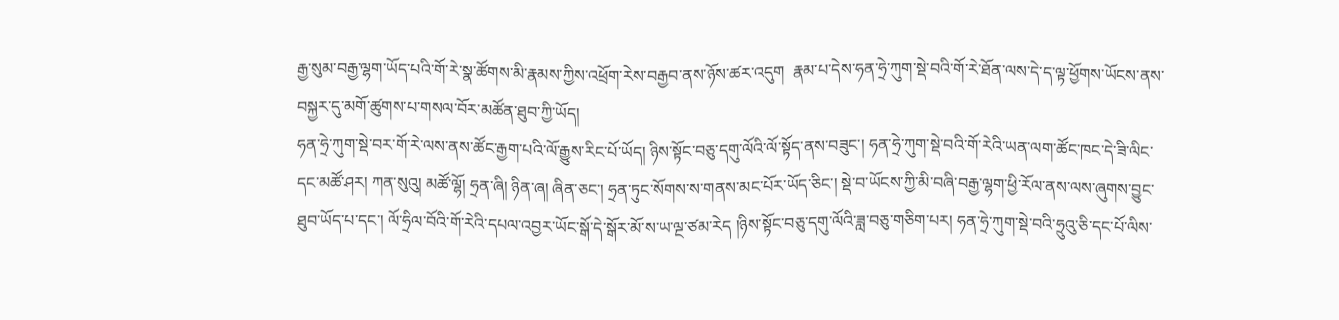རྒྱ་སུམ་བརྒྱ་ལྷག་ཡོད་པའི་གོ་རེ་སྣ་ཚོགས་མི་རྣམས་ཀྱིས་འཕྲོག་རེས་བརྒྱབ་ནས་ཉོས་ཚར་འདུག  རྣམ་པ་དེས་ཧན་ཧྲེ་ཀུག་སྡེ་བའི་གོ་རེ་ཐོན་ལས་དེ་ད་ལྟ་ཕྱོགས་ཡོངས་ནས་བསྐྱར་དུ་མགོ་ཚུགས་པ་གསལ་བོར་མཚོན་ཐུབ་ཀྱི་ཡོད།
ཧན་ཧྲེ་ཀུག་སྡེ་བར་གོ་རེ་ལས་ནས་ཚོང་རྒྱག་པའི་ལོ་རྒྱུས་རིང་པོ་ཡོད། ཉིས་སྟོང་བཅུ་དགུ་ལོའི་ལོ་སྟོད་ནས་བཟུང་། ཧན་ཧྲེ་ཀུག་སྡེ་བའི་གོ་རེའི་ཡན་ལག་ཚོང་ཁང་དེ་ཟི་ལིང་དང་མཚོ་ཤར། ཀན་སུའུ། མཚོ་ལྷོ། ཧྲན་ཞི། ཉིན་ཞ། ཞིན་ཅང་། ཧྲན་ཏུང་སོགས་ས་གནས་མང་པོར་ཡོད་ཅིང་། སྡེ་བ་ཡོངས་ཀྱི་མི་བཞི་བརྒྱ་ལྷག་ཕྱི་རོལ་ནས་ལས་ཞུགས་བྱུང་ཐུབ་ཡོད་པ་དང་། ལོ་ཧྲིལ་བོའི་གོ་རེའི་དཔལ་འབྱར་ཡོང་སྒོ་དེ་སྒོར་མོ་ས་ཡ་ལྔ་ཙམ་རེད །ཉིས་སྟོང་བཅུ་དགུ་ལོའི་ཟླ་བཅུ་གཅིག་པར། ཧན་ཧྲེ་ཀུག་སྡེ་བའི་ཧྲུའུ་ཅི་དང་པོ་ལིས་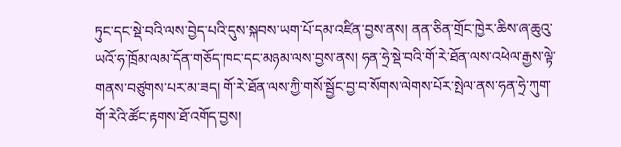ཏུང་དང་སྡེ་བའི་ལས་བྱེད་པའི་དུས་སྐབས་ཡག་པོ་དམ་འཛིན་བྱས་ནས། ནན་ཅིན་གྲོང་ཁྱེར་ཆིས་ཞ་ཆུའུ་ཡའོ་ཧ་ཁྲོམ་ལམ་དོན་གཅོད་ཁང་དང་མཉམ་ལས་བྱས་ནས། ཧན་ཧྲེ་སྡེ་བའི་གོ་རེ་ཐོན་ལས་འཕེལ་རྒྱས་ལྟེ་གནས་བཙུགས་པར་མ་ཟད། གོ་རེ་ཐོན་ལས་ཀྱི་གསོ་སྦྱོང་བྱ་བ་སོགས་ལེགས་པོར་སྤེལ་ནས་ཧན་ཧྲེ་ཀུག་གོ་རེའི་ཚོང་རྟགས་ཐོ་འགོད་བྱས།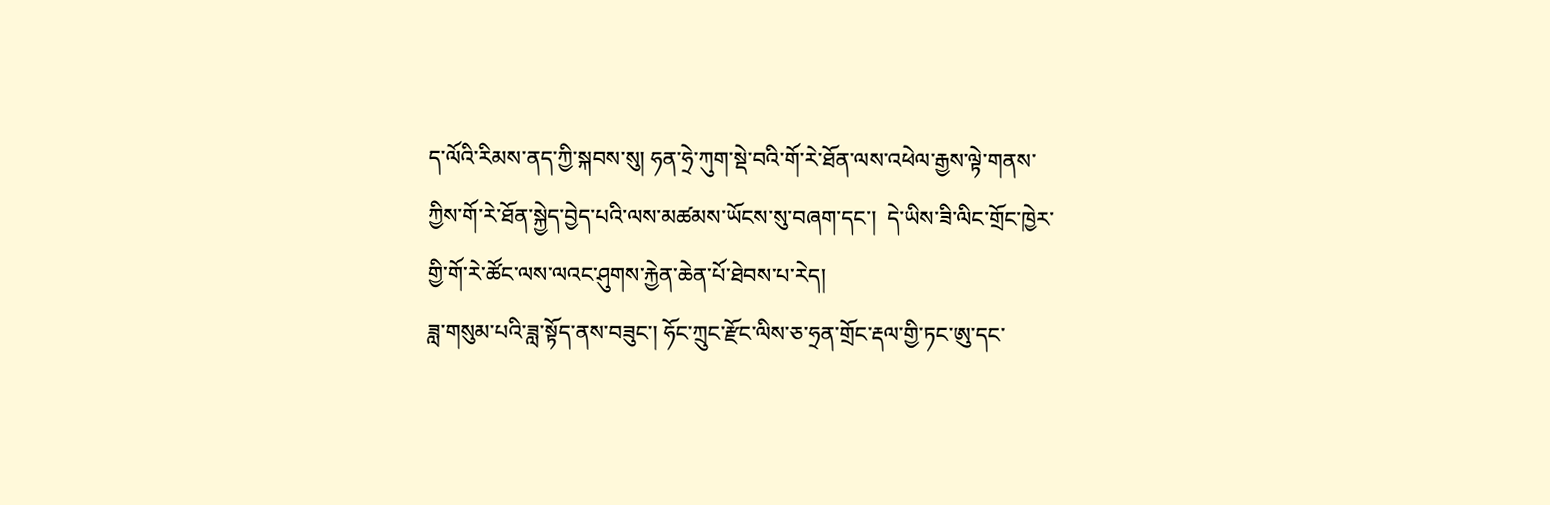ད་ལོའི་རིམས་ནད་ཀྱི་སྐབས་སུ། ཧན་ཧྲེ་ཀུག་སྡེ་བའི་གོ་རེ་ཐོན་ལས་འཕེལ་རྒྱས་ལྟེ་གནས་ཀྱིས་གོ་རེ་ཐོན་སྐྱེད་བྱེད་པའི་ལས་མཚམས་ཡོངས་སུ་བཞག་དང་།  དེ་ཡིས་ཟི་ལིང་གྲོང་ཁྱེར་གྱི་གོ་རེ་ཚོང་ལས་ལའང་ཤུགས་རྐྱེན་ཆེན་པོ་ཐེབས་པ་རེད།
ཟླ་གསུམ་པའི་ཟླ་སྟོད་ནས་བཟུང་། ཧོང་ཀྲུང་རྫོང་ལིས་ཅ་ཧྲན་གྲོང་རྡལ་གྱི་ཏང་ཨུ་དང་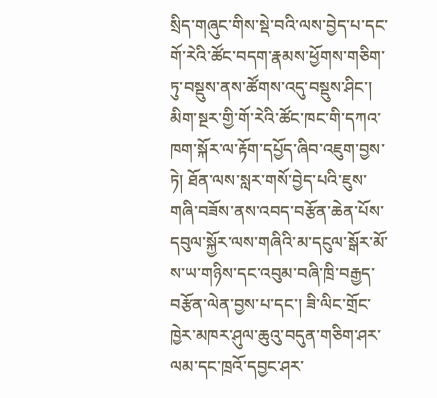སྲིད་གཞུང་གིས་སྡེ་བའི་ལས་བྱེད་པ་དང་གོ་རེའི་ཚོང་བདག་རྣམས་ཕྱོགས་གཅིག་ཏུ་བསྡུས་ནས་ཚོགས་འདུ་བསྡུས་ཤིང་། མིག་སྔར་གྱི་གོ་རེའི་ཚོང་ཁང་གི་དཀའ་ཁག་སྐོར་ལ་རྟོག་དཔྱོད་ཞིབ་འཇུག་བྱས་ཏེ། ཐོན་ལས་སླར་གསོ་བྱེད་པའི་ཇུས་གཞི་བཟོས་ནས་འབད་བརྩོན་ཆེན་པོས་དབུལ་སྐྱོར་ལས་གཞིའི་མ་དངུལ་སྒོར་མོ་ས་ཡ་གཉིས་དང་འབུམ་བཞི་ཁྲི་བརྒྱད་བརྩོན་ལེན་བྱས་པ་དང་། ཟི་ལིང་གྲོང་ཁྱེར་མཁར་ཤུལ་ཆུའུ་བདུན་གཅིག་ཤར་ལམ་དང་ཁྲའོ་དབྱང་ཤར་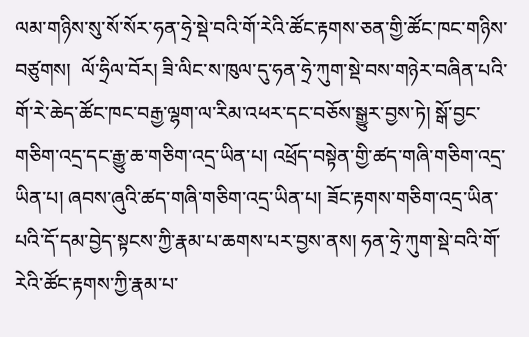ལམ་གཉིས་སུ་སོ་སོར་ཧན་ཧྲེ་སྡེ་བའི་གོ་རེའི་ཚོང་རྟགས་ཅན་གྱི་ཚོང་ཁང་གཉིས་བཙུགས།  ལོ་ཧྲིལ་བོར། ཟི་ལིང་ས་ཁུལ་དུ་ཧན་ཧྲེ་ཀུག་སྡེ་བས་གཉེར་བཞིན་པའི་གོ་རེ་ཆེད་ཚོང་ཁང་བརྒྱ་ལྷག་ལ་རིམ་འཕར་དང་བཅོས་སྒྱུར་བྱས་ཏེ། སྒོ་བྱང་གཅིག་འདྲ་དང་རྒྱུ་ཆ་གཅིག་འདྲ་ཡིན་པ། འཕྲོད་བསྟེན་གྱི་ཚད་གཞི་གཅིག་འདྲ་ཡིན་པ། ཞབས་ཞུའི་ཚད་གཞི་གཅིག་འདྲ་ཡིན་པ། ཟོང་རྟགས་གཅིག་འདྲ་ཡིན་པའི་དོ་དམ་བྱེད་སྟངས་ཀྱི་རྣམ་པ་ཆགས་པར་བྱས་ནས། ཧན་ཧྲེ་ཀུག་སྡེ་བའི་གོ་རེའི་ཚོང་རྟགས་ཀྱི་རྣམ་པ་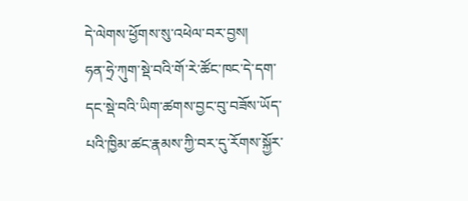དེ་ལེགས་ཕྱོགས་སུ་འཕེལ་བར་བྱས།
ཧན་ཧྲེ་ཀུག་སྡེ་བའི་གོ་རེ་ཚོང་ཁང་དེ་དག་དང་སྡེ་བའི་ཡིག་ཚགས་བྱང་བུ་བཟོས་ཡོད་པའི་ཁྱིམ་ཚང་རྣམས་ཀྱི་བར་དུ་རོགས་སྐྱོར་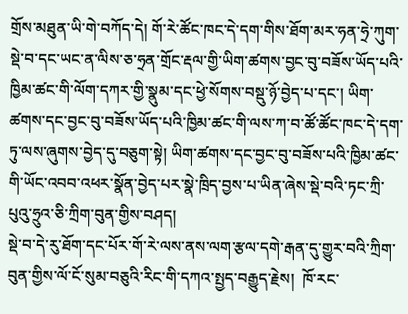གྲོས་མཐུན་ཡི་གེ་བཀོད་དེ། གོ་རེ་ཚོང་ཁང་དེ་དག་གིས་ཐོག་མར་ཧན་ཧྲེ་ཀུག་སྡེ་བ་དང་ཡང་ན་ལིས་ཅ་ཧྲན་གྲོང་རྡལ་གྱི་ཡིག་ཚགས་བྱང་བུ་བཟོས་ཡོད་པའི་ཁྱིམ་ཚང་གི་ལོག་དཀར་གྱི་སྣུམ་དང་ཕྱེ་སོགས་བསྡུ་ཉོ་བྱེད་པ་དང་། ཡིག་ཚགས་དང་བྱང་བུ་བཟོས་ཡོད་པའི་ཁྱིམ་ཚང་གི་ལས་ཀ་བ་ཚོ་ཚོང་ཁང་དེ་དག་ཏུ་ལས་ཞུགས་བྱེད་དུ་བཅུག་སྟེ། ཡིག་ཚགས་དང་བྱང་བུ་བཟོས་པའི་ཁྱིམ་ཚང་གི་ཡོང་འབབ་འཕར་སྣོན་བྱེད་པར་སྣེ་ཁྲིད་བྱས་པ་ཡིན་ཞེས་སྡེ་བའི་ཏང་ཀྲི་པུའུ་ཧྲུའ་ཅི་ཀྲིག་བུན་གྱིས་བཤད།
སྡེ་བ་དེ་རུ་ཐོག་དང་པོར་གོ་རེ་ལས་ནས་ལག་རྩལ་དགེ་རྒན་དུ་གྱུར་བའི་ཀྲིག་བུན་གྱིས་ལོ་ངོ་སུམ་བཅུའི་རིང་གི་དཀའ་སྤྱད་བརྒྱུད་རྗེས།  ཁོ་རང་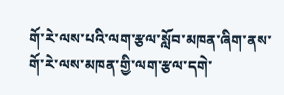གོ་རེ་ལས་པའི་ལག་རྩལ་སློབ་མཁན་ཞིག་ནས་གོ་རེ་ལས་མཁན་གྱི་ལག་རྩལ་དགེ་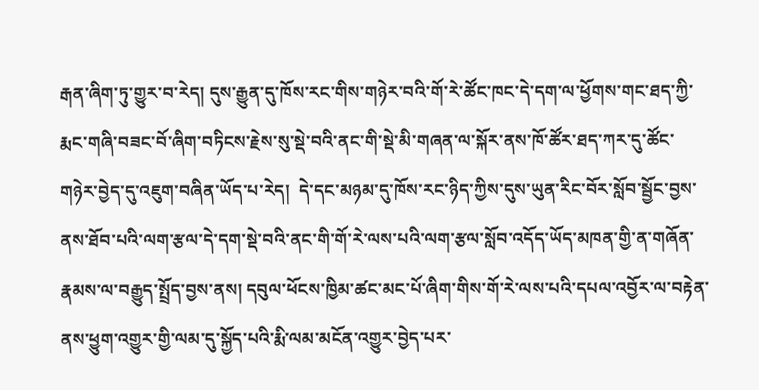རྒན་ཞིག་ཏུ་གྱུར་བ་རེད། དུས་རྒྱུན་དུ་ཁོས་རང་གིས་གཉེར་བའི་གོ་རེ་ཚོང་ཁང་དེ་དག་ལ་ཕྱོགས་གང་ཐད་ཀྱི་རྨང་གཞི་བཟང་བོ་ཞིག་བཏིངས་རྗེས་སུ་སྡེ་བའི་ནང་གི་སྡེ་མི་གཞན་ལ་སྐོར་ནས་ཁོ་ཚོར་ཐད་ཀར་དུ་ཚོང་གཉེར་བྱེད་དུ་འཇུག་བཞིན་ཡོད་པ་རེད།  དེ་དང་མཉམ་དུ་ཁོས་རང་ཉིད་ཀྱིས་དུས་ཡུན་རིང་བོར་སློབ་སྦྱོང་བྱས་ནས་ཐོབ་པའི་ལག་རྩལ་དེ་དག་སྡེ་བའི་ནང་གི་གོ་རེ་ལས་པའི་ལག་རྩལ་སློབ་འདོད་ཡོད་མཁན་གྱི་ན་གཞོན་རྣམས་ལ་བརྒྱུད་སྤྲོད་བྱས་ནས། དབུལ་ཕོངས་ཁྱིམ་ཚང་མང་པོ་ཞིག་གིས་གོ་རེ་ལས་པའི་དཔལ་འབྱོར་ལ་བརྟེན་ནས་ཕྱུག་འགྱུར་གྱི་ལམ་དུ་སྐྱོད་པའི་རྨི་ལམ་མངོན་འགྱུར་བྱེད་པར་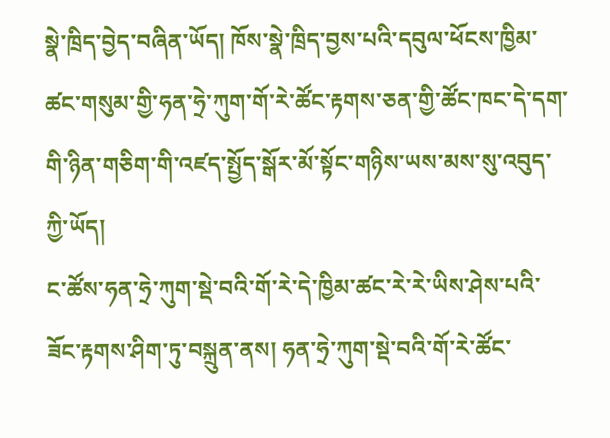སྣེ་ཁྲིད་བྱེད་བཞིན་ཡོད། ཁོས་སྣེ་ཁྲིད་བྱས་པའི་དབུལ་ཕོངས་ཁྱིམ་ཚང་གསུམ་གྱི་ཧན་ཧྲེ་ཀུག་གོ་རེ་ཚོང་རྟགས་ཅན་གྱི་ཚོང་ཁང་དེ་དག་གི་ཉིན་གཅིག་གི་འཛད་སྤྱོད་སྒོར་མོ་སྟོང་གཉིས་ཡས་མས་སུ་འབུད་ཀྱི་ཡོད།
ང་ཚོས་ཧན་ཧྲེ་ཀུག་སྡེ་བའི་གོ་རེ་དེ་ཁྱིམ་ཚང་རེ་རེ་ཡིས་ཤེས་པའི་ཟོང་རྟགས་ཤིག་ཏུ་བསྐྲུན་ནས། ཧན་ཧྲེ་ཀུག་སྡེ་བའི་གོ་རེ་ཚོང་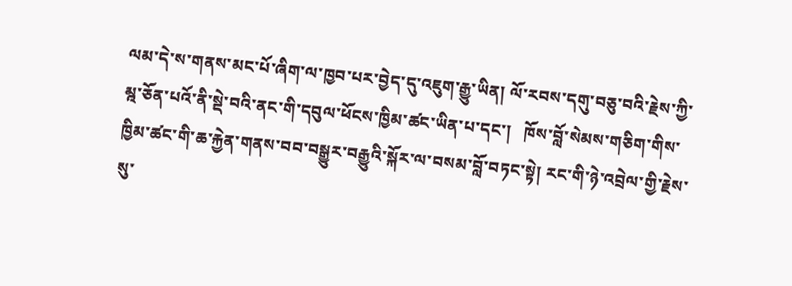ལམ་དེ་ས་གནས་མང་པོ་ཞིག་ལ་ཁྱབ་པར་བྱེད་དུ་འཇུག་རྒྱུ་ཡིན། ལོ་རབས་དགུ་བཅུ་བའི་རྗེས་ཀྱི་མྰ་ཅོན་པའོ་ནི་སྡེ་བའི་ནང་གི་དབུལ་ཕོངས་ཁྱིམ་ཚང་ཡིན་པ་དང་།   ཁོས་བློ་སེམས་གཅིག་གིས་ཁྱིམ་ཚང་གི་ཆ་རྐྱེན་གནས་བབ་བསྒྱུར་བརྒྱུའི་སྐོར་ལ་བསམ་བློ་བཏང་སྟེ། རང་གི་ཉེ་འབྲེལ་གྱི་རྗེས་སུ་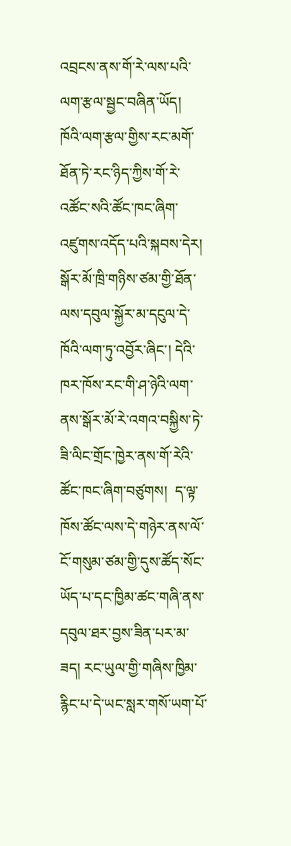འབྲངས་ནས་གོ་རེ་ལས་པའི་ལག་རྩལ་སྦྱང་བཞིན་ཡོད།  ཁོའི་ལག་རྩལ་གྱིས་རང་མགོ་ཐོན་ཏེ་རང་ཉིད་ཀྱིས་གོ་རེ་འཚོང་སའི་ཚོང་ཁང་ཞིག་འཛུགས་འདོད་པའི་སྐབས་དེར། སྒོར་མོ་ཁྲི་གཉིས་ཙམ་གྱི་ཐོན་ལས་དབུལ་སྐྱོར་མ་དངུལ་དེ་ཁོའི་ལག་ཏུ་འབྱོར་ཞིང་། དེའི་ཁར་ཁོས་རང་གི་ཤ་ཉེའི་ལག་ནས་སྒོར་མོ་རེ་འགའ་བསྐྱིས་ཏེ་ཟི་ལིང་གྲོང་ཁྱེར་ནས་གོ་རེའི་ཚོང་ཁང་ཞིག་བཙུགས།  ད་ལྟ་ཁོས་ཚོང་ལས་དེ་གཉེར་ནས་ལོ་ངོ་གསུམ་ཙམ་གྱི་དུས་ཚོད་སོང་ཡོད་པ་དང་ཁྱིམ་ཚང་གཞི་ནས་དབུལ་ཐར་བྱས་ཟིན་པར་མ་ཟད། རང་ཡུལ་གྱི་གཞིས་ཁྱིམ་རྙིང་པ་དེ་ཡང་སླར་གསོ་ཡག་པོ་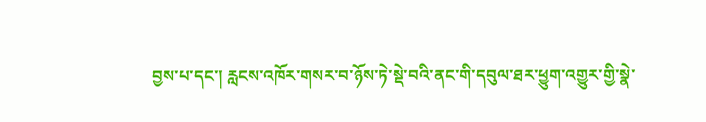བྱས་པ་དང་། རླངས་འཁོར་གསར་བ་ཉོས་ཏེ་སྡེ་བའི་ནང་གི་དབུལ་ཐར་ཕྱུག་འགྱུར་གྱི་སྣེ་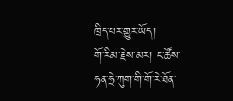ཁྲིད་པར་གྱུར་ཡོད།
གོ་རིམ་རྗེས་མར། ང་ཚོས་ཧན་ཧྲེ་ཀུག་གི་གོ་རེ་ཐོན་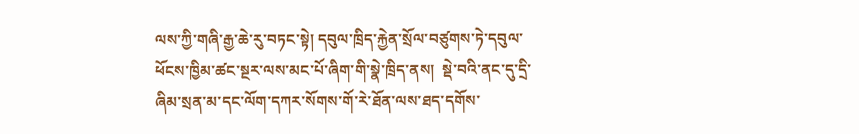ལས་ཀྱི་གཞི་རྒྱ་ཆེ་རུ་བཏང་སྟེ། དབུལ་ཁྲིད་རྐྱེན་སྲོལ་བཙུགས་ཏེ་དབུལ་ཕོངས་ཁྱིམ་ཚང་སྔར་ལས་མང་པོ་ཞིག་གི་སྣེ་ཁྲིད་ནས།  སྡེ་བའི་ནང་དུ་དྲི་ཞིམ་སྲན་མ་དང་ལོག་དཀར་སོགས་གོ་རེ་ཐོན་ལས་ཐད་དགོས་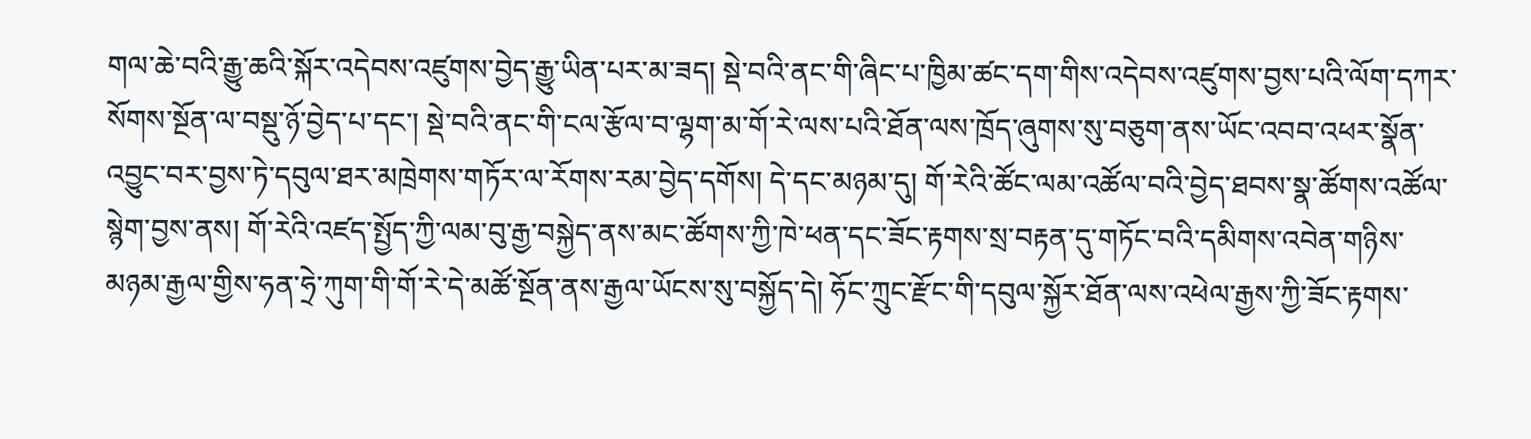གལ་ཆེ་བའི་རྒྱུ་ཆའི་སྐོར་འདེབས་འཛུགས་བྱེད་རྒྱུ་ཡིན་པར་མ་ཟད། སྡེ་བའི་ནང་གི་ཞིང་པ་ཁྱིམ་ཚང་དག་གིས་འདེབས་འཛུགས་བྱས་པའི་ལོག་དཀར་སོགས་སྔོན་ལ་བསྡུ་ཉོ་བྱེད་པ་དང་། སྡེ་བའི་ནང་གི་ངལ་རྩོལ་བ་ལྷག་མ་གོ་རེ་ལས་པའི་ཐོན་ལས་ཁྲོད་ཞུགས་སུ་བཅུག་ནས་ཡོང་འབབ་འཕར་སྣོན་འབྱུང་བར་བྱས་ཏེ་དབུལ་ཐར་མཁྲེགས་གཏོར་ལ་རོགས་རམ་བྱེད་དགོས། དེ་དང་མཉམ་དུ། གོ་རེའི་ཚོང་ལམ་འཚོལ་བའི་བྱེད་ཐབས་སྣ་ཚོགས་འཚོལ་སྙེག་བྱས་ནས། གོ་རེའི་འཛད་སྤྱོད་ཀྱི་ལམ་བུ་རྒྱ་བསྐྱེད་ནས་མང་ཚོགས་ཀྱི་ཁེ་ཕན་དང་ཟོང་རྟགས་སྲ་བརྟན་དུ་གཏོང་བའི་དམིགས་འབེན་གཉིས་མཉམ་རྒྱལ་གྱིས་ཧན་ཧྲེ་ཀུག་གི་གོ་རེ་དེ་མཚོ་སྔོན་ནས་རྒྱལ་ཡོངས་སུ་བསྐྱོད་དེ། ཧོང་ཀྲུང་རྫོང་གི་དབུལ་སྐྱོར་ཐོན་ལས་འཕེལ་རྒྱས་ཀྱི་ཟོང་རྟགས་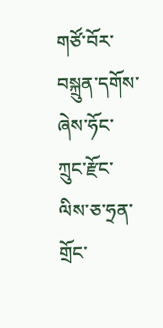གཙོ་བོར་བསྐྲུན་དགོས་ཞེས་ཧོང་ཀྲུང་རྫོང་ལིས་ཅ་ཧྲན་གྲོང་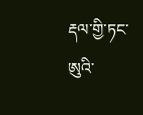རྡལ་གྱི་ཏང་ཨུའི་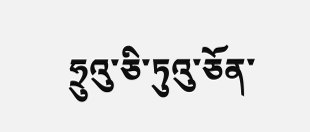ཧྲུའུ་ཅི་ཏུའུ་ཅོན་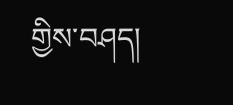གྱིས་བཤད།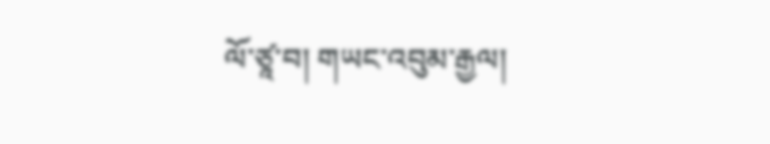ལོ་ཙཱ་བ། གཡང་འབུམ་རྒྱལ།